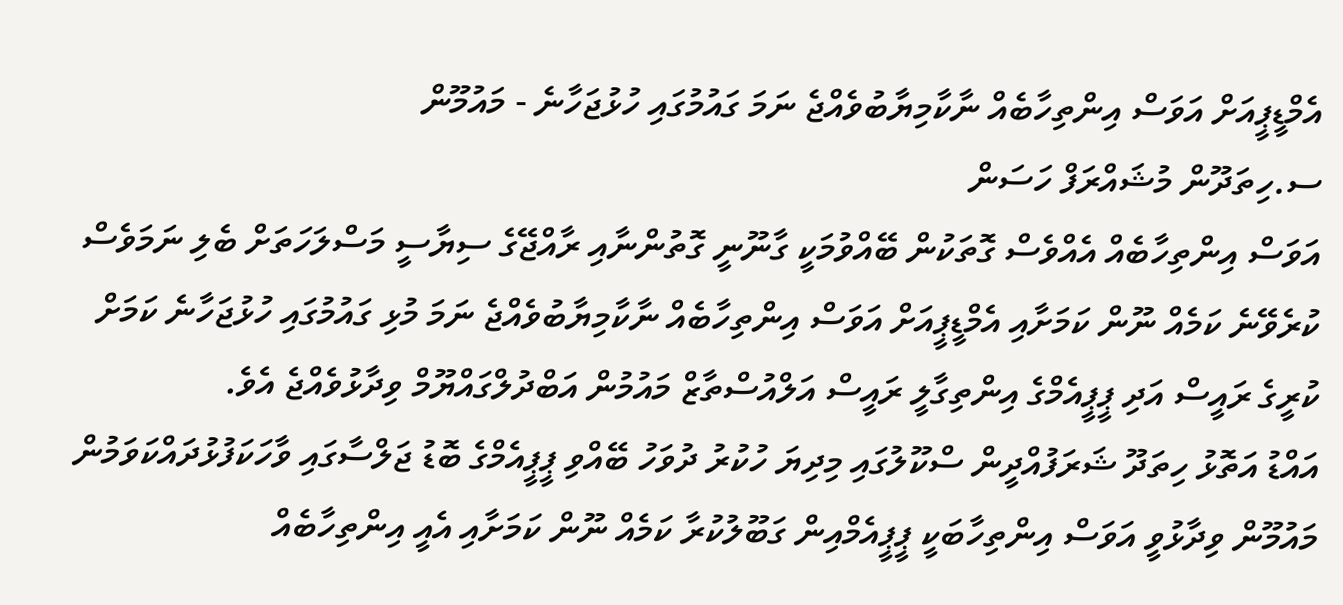އެމްޑީޕީއަށް އަވަސް އިންތިހާބެއް ނާކާމިޔާބުވެއްޖެ ނަމަ ގައުމުގައި ހުޅުޖަހާނެ - މައުމޫން
ސ.ހިތަދޫން މުޝައްރަފް ހަސަން
އަވަސް އިންތިހާބެއް އެއްވެސް ގޮތަކުން ބޭއްވުމަކީ ގާނޫނީ ގޮތުންނާއި ރާއްޖޭގެ ސިޔާސީ މަސްލަހަތަށް ބެލި ނަމަވެސް ކުރެވޭނެ ކަމެއް ނޫން ކަމަށާއި އެމްޑީޕީއަށް އަވަސް އިންތިހާބެއް ނާކާމިޔާބުވެއްޖެ ނަމަ މުޅި ގައުމުގައި ހުޅުޖަހާނެ ކަމަށް ކުރީގެ ރައީސް އަދި ޕީޕީއެމްގެ އިންތިގާލީ ރައީސް އަލްއުސްތާޒް މައުމުން އަބްދުލްގައްޔޫމް ވިދާޅުވެއްޖެ އެވެ.
އައްޑު އަތޮޅު ހިތަދޫ ޝަރަފުއްދީން ސްކޫލުގައި މިދިޔަ ހުކުރު ދުވަހު ބޭއްވި ޕީޕީއެމްގެ ބޮޑު ޖަލްސާގައި ވާހަކަފުޅުދައްކަވަމުން މައުމޫން ވިދާޅުވީ އަވަސް އިންތިހާބަކީ ޕީޕީއެމްއިން ގަބޫލުކުރާ ކަމެއް ނޫން ކަމަށާއި އެއީ އިންތިހާބެއް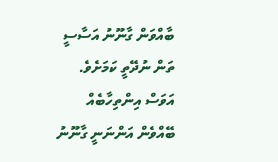ބާއްވަން ގާނޫނު އަސާސީ ތަން ނުދޭތީ ކަމަށެވެ.
އަވަސް އިންތިހާބެއް ބޭއްވެން އަންނަނީ ގާނޫނު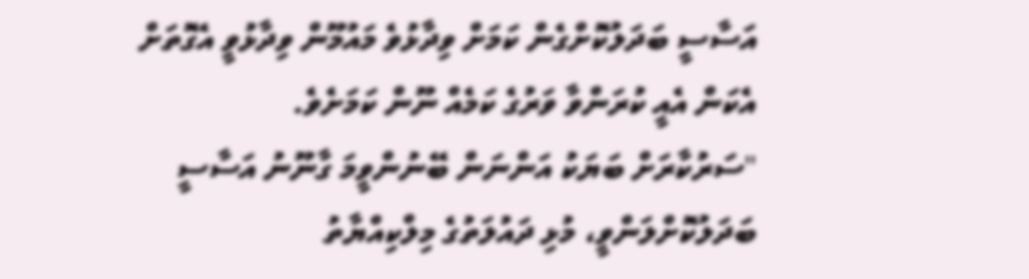އަސާސީ ބަދަލުކޮށްގެން ކަމަށް ވިދާޅުވެ މައުމޫން ވިދާޅުވީ އެގޮތަށް އެކަން އެއީ ކުރަންވާ ވަރުގެ ކަމެއް ނޫން ކަމަށެވެ.
"ސަރުކާރަށް ބަޔަކު އަންނަން ބޭނުންވީމަ ގާނޫނު އަސާސީ ބަދަލުކޮށްލަންވީ، މުޅި ދައުލަތުގެ މިލްކިއްޔާތު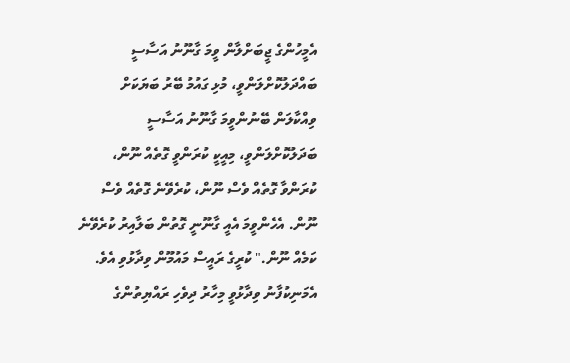އެމީހުންގެ ޖީބަށްލާން ވީމަ ގާނޫނު އަސާސީ ބައްދަލުކޮށްލަންވީ، މުޅި ގައުމު ބޭރު ބަޔަކަށް ވިއްކާލަން ބޭނުންވީމަ ގާނޫނު އަސާސީ ބަދަލުކޮށްލަންވީ، މިއީކީ ކުރަންވީ ގޮތެއް ނޫން، ކުރަންވާ ގޮތެއް ވެސް ނޫން، ކުރެވޭނެ ގޮތެއް ވެސް ނޫން. އެހެންވީމަ އެއީ ގާނޫނީ ގޮތުން ބަލާއިރު ކުރެވޭނެ ކަމެއް ނޫން." ކުރީގެ ރައީސް މައުމޫން ވިދާޅުވި އެވެ.
އެމަނިކުފާނު ވިދާޅުވީ މިހާރު ދިވެހި ރައްޔިތުންގެ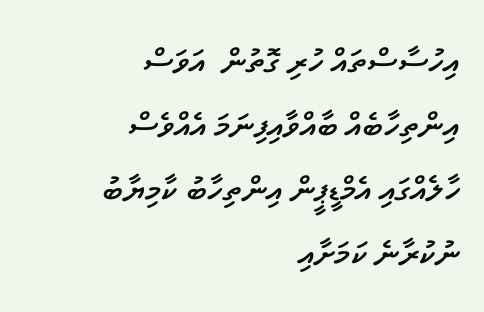އިހުސާސްތައް ހުރި ގޮތުން  އަވަސް އިންތިހާބެއް ބާއްވާއިފިނަމަ އެއްވެސް ހާލެއްގައި އެމްޑީޕީން އިންތިހާބު ކާމިޔާބު ނުކުރާނެ ކަމަށާއި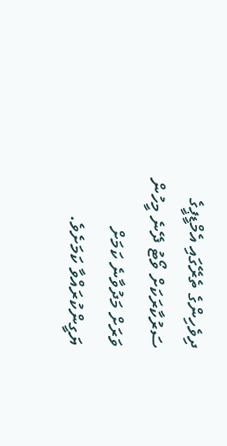ދިވެހިންގެ ތެރޭގައި އެމްޑީޕީގެ ސަރުކާރަކަށް ވޯޓު ދޭނެ މީހުން ވަރަށް މަދުވާނެ ކަމަށް ޔަގީންކުރައްވާ ކަމަށެވެ.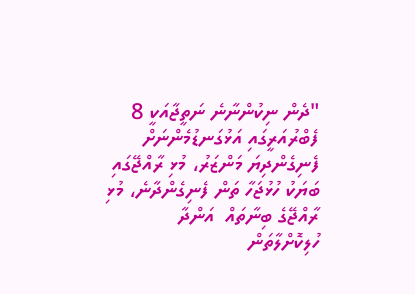"ދެން ނިކުންނާނެ ނަތީޖާއަކީ 8 ފެބްރުއަރީގައި އަޅުގަނޑުމެންނަށް ފެނިގެންދިޔަ މަންޒަރު، މުޅި ރާއްޖޭގައި ބަޔަކު ހުޅުޖަހާ ތަން ފެނިގެންދާނެ، މުޅި ރާއްޖޭގެ ބިނާތައް  އަންދާ ހުލިކޮށްލާތަން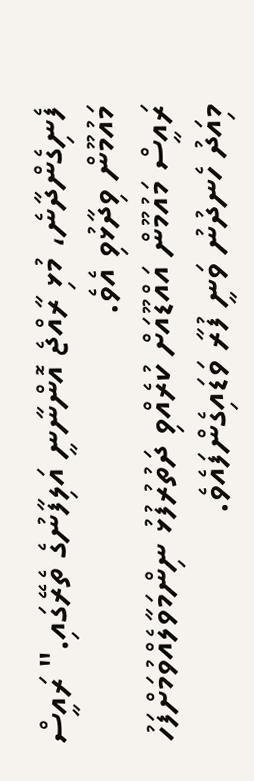ފެނިގެންދާނެ، މުޅި ރާއްޖެ އޮންނާނީ އަލިފާނުގެ ތެރޭގައި." ރައީސް މައުމޫން ވިދާޅުވި އެވެ.
ރައީސް މައުމޫން އައްޑޫއަށް ކުރެއްވި ދަތުރުފުޅު ނިންމަވާލެއްވުމަށްފަހު މިއަދު ހެނދުނު ވަނީ ފުރާ ވަޑައިގެންފައެވެ.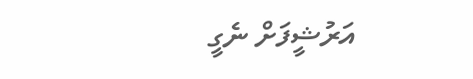އަރުޝީފަށް ނެގީ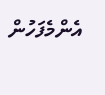އެންމެފަހުން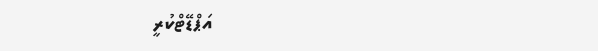އަޕްޑޭޓްކުރީ